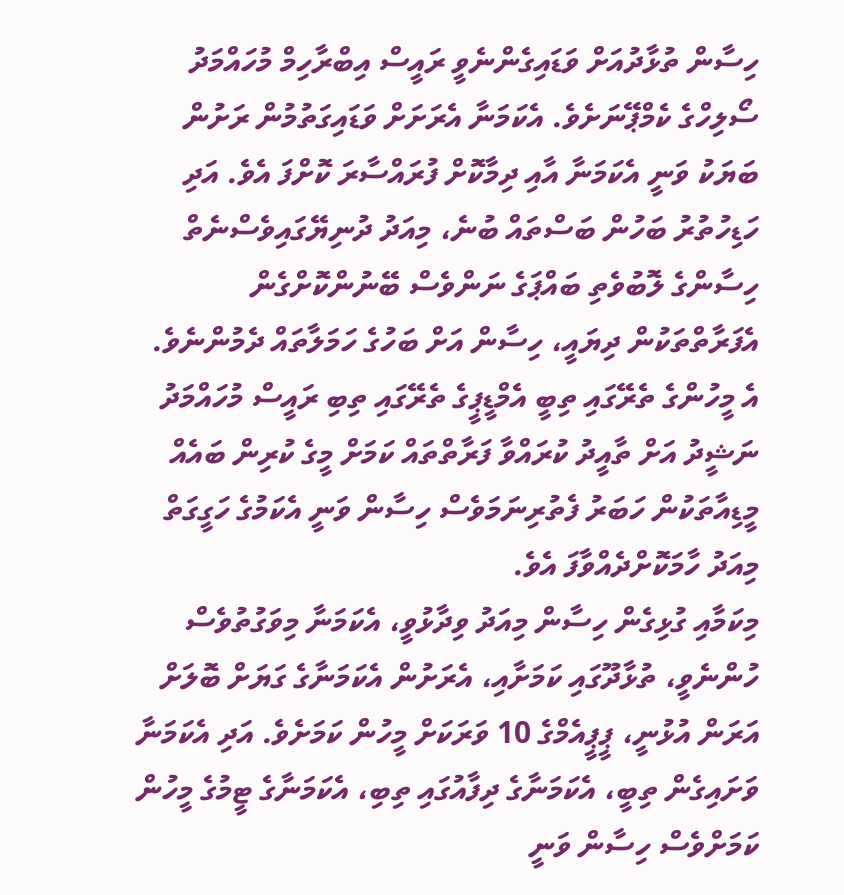ހިސާން ތުޅާދުއަށް ވަޑައިގެންނެވީ ރައީސް އިބްރާހިމް މުހައްމަދު ސޯލިހްގެ ކެމްޕޭނަށެވެ. އެކަމަނާ އެރަށަށް ވަޑައިގަތުމުން ރަށުން ބަޔަކު ވަނީ އެކަމަނާ އާއި ދިމާކޮށް ފުރައްސާރަ ކޮށްފަ އެވެ. އަދި ހަޑިހުތުރު ބަހުން ބަސްތައް ބުނެ، މިއަދު ދުނިޔޭގައިވެސްނެތް ހިސާންގެ ލޮބުވެތި ބައްޕަގެ ނަންވެސް ބޭނުންކޮށްގެން އެފަރާތްތަކުން ދިޔައީ، ހިސާން އަށް ބަހުގެ ހަމަލާތައް ދެމުންނެވެ.
އެ މީހުންގެ ތެރޭގައި ތިބީ އެމްޑީޕީގެ ތެރޭގައި ތިބި ރައީސް މުހައްމަދު ނަޝީދު އަށް ތާއީދު ކުރައްވާ ފަރާތްތައް ކަމަށް މީގެ ކުރިން ބައެއް މީޑިއާތަކުން ހަބަރު ފެތުރިނަމަވެސް ހިސާން ވަނީ އެކަމުގެ ހަގީގަތް މިއަދު ހާމަކޮށްދެއްވާފަ އެވެ.
މިކަމާއި ގުޅިގެން ހިސާން މިއަދު ވިދާޅުވީ، އެކަމަނާ މިވަގުތުވެސް ހުންނެވީ، ތުޅާދޫގައި ކަމަށާއި، އެރަށުން އެކަމަނާގެ ގަޔަށް ބޮލަށް އަރަން އުޅުނީ، ޕީޕީއެމްގެ 10 ވަރަކަށް މީހުން ކަމަށެވެ. އަދި އެކަމަނާ ވަށައިގެން ތިބީ، އެކަމަނާގެ ދިފާއުގައި ތިބި، އެކަމަނާގެ ޓީމުގެ މީހުން ކަމަށްވެސް ހިސާން ވަނީ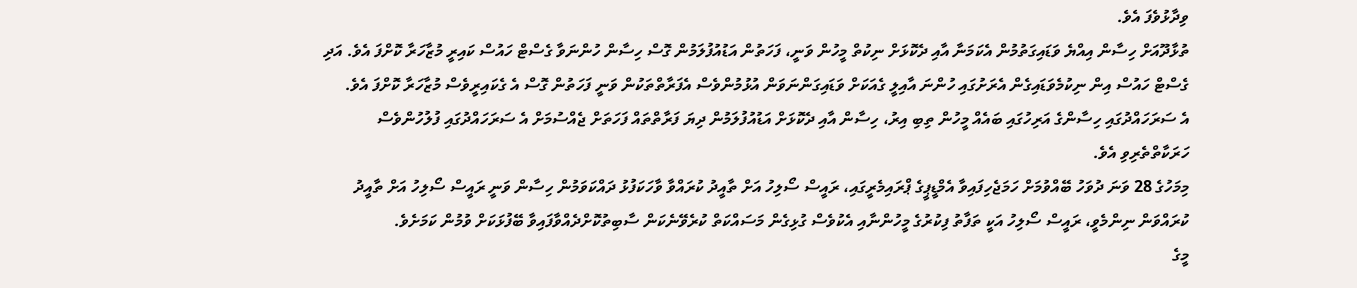ވިދާޅުވެފަ އެވެ.
ތުޅާދޫއަށް ހިސާން އިއްޔެ ވަޑައިގަތުމުން އެކަމަނާ އާއި ދެކޮޅަށް ނިކުތް މީހުން ވަނީ، ފަހަތުން އަޑުއުފުލަމުން ގޮސް ހިސާން ހުންނަވާ ގެސްޓް ހައުސް ކައިރީ މުޒާހަރާ ކޮށްފަ އެވެ. އަދި ގެސްޓް ހައުސް އިން ނިކުމެވަޑައިގެން އެރަށުގައި ހުންނަ އާއިލީ ގެއަކަށް ވަޑައިގަންނަވަން އުޅުމުންވެސް އެފަރާތްތަކުން ވަނީ ފަހަތުން ގޮސް އެ ގެކައިރީވެސް މުޒާހަރާ ކޮށްފަ އެވެ.
އެ ސަރަހައްދުގައި ހިސާންގެ އަރިހުގައި ބައެއް މީހުން ތިބި އިރު، ހިސާން އާއި ދެކޮޅަށް އަޑުއުފުލަމުން ދިޔަ ފަރާތްތައް ފަހަތަށް ޖެއްސުމަށް އެ ސަރަހައްދުގައި ފުލުހުންވެސް ހަރަކާތްތެރިވި އެވެ.
މިމަހުގެ 28 ވަނަ ދުވަހު ބޭއްވުމަށް ހަމަޖެހިފައިވާ އެމްޑީޕީގެ ޕްރައިމެރީގައި، ރައީސް ސޯލިހު އަށް ތާއީދު ކުރައްވާ ވާހަކަފުޅު ދައްކަވަމުން ހިސާން ވަނީ ރައީސް ސޯލިހު އަށް ތާއީދު ކުރައްވަން ނިންމެވީ، ރައީސް ސޯލިހު އަކީ ތަފާތު ފިކުރުގެ މީހުންނާއި އެކުވެސް ގުޅިގެން މަސައްކަތް ކުރެވޭނެކަން ސާބިތުކޮށްދެއްވާފައިވާ ބޭފުޅަކަށް ވުމުން ކަމަށެވެ.
މީގެ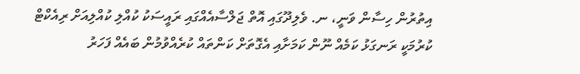އިތުރުން ހިސާން ވަނީ، ނ. ވެލިދޫގައި އޮތް ޖަލްސާއެއްގައި ރައީސަކު ކުއްލި ކުއްލިއަށް ރިއެކްޓް ކުރުމަކީ ރަނގަޅު ކަމެއް ނޫން ކަމަށާއި އެގޮތަށް ކަންތައް ކުރެއްވުމުން ބައެއް ފަހަރު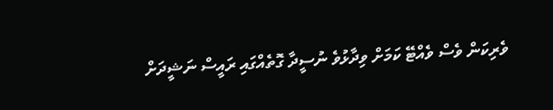ވެރިކަން ވެސް ވެއްޓޭ ކަމަށް ވިދާޅުވެ ނުސީދާ ގޮތެއްގައި ރައީސް ނަޝީދަށް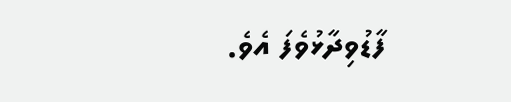ފާޑުވިދާޅުވެފަ އެވެ.